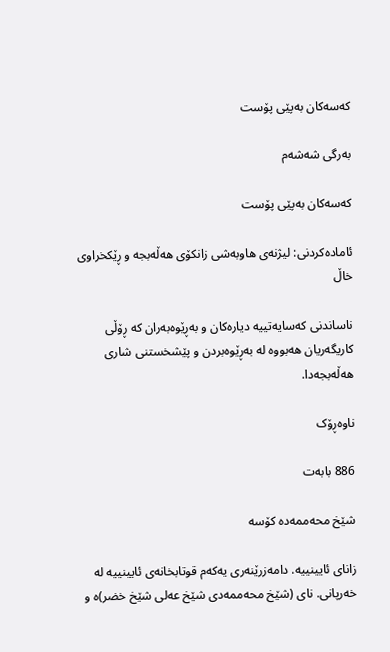کەسەکان بەپێی پۆست

بەرگی شەشەم

کەسەکان بەپێی پۆست

ئامادەکردنی: لیژنه‌ی هاوبه‌شی زانكۆی هه‌ڵه‌بجه‌ و ڕێكخراوی خاڵ

ناساندنی کەسایەتییە دیارەکان و بەڕێوەبەران کە ڕۆڵی کاریگەریان هەبووە لە بەڕێوەبردن و پێشخستنی شاری هەڵەبجەدا.

ناوەڕۆک

886 بابەت

شێخ محەممەدە کۆسە

زانای ئایینییە. دامەزرێنەری یەکەم قوتابخانەی ئایینییە لە خەرپانی. نای (شێخ محەممەدی شێخ عەلی شێخ خضر)ە و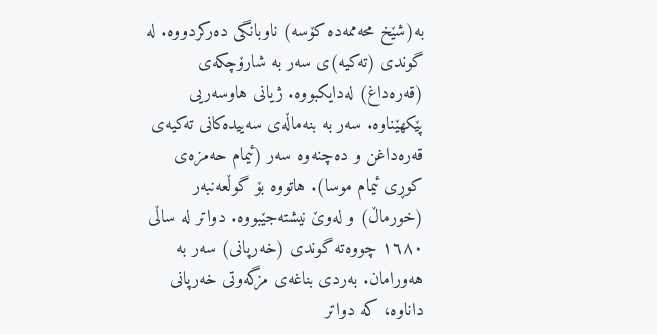بە(شێخ محەممەدە کۆسە) ناوبانگی دەرکردووە. لە گوندی (تەکیە)ی سەر بە شارۆچکەی (قەرەداغ) لەدایکبووە. ژیانی هاوسەریی پێکهێناوە. سەر بە بنەماڵەی سەییدەکانی تەکیەی قەرەداغن و دەچنەوە سەر (ئیمام حەمزەی کوڕی ئیمام موسا). هاتووە بۆ گوڵعەنبەر (خورماڵ) و لەوێ نیشتەجێبووە. دواتر لە ساڵی ١٦٨٠ چووەتە گوندی (خەرپانی) سەر بە هەورامان. بەردی بناغەی مزگەوتی خەرپانی داناوە، کە دواتر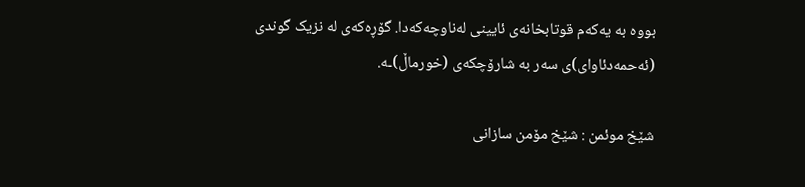بووە بە یەکەم قوتابخانەی ئایینی لەناوچەکەدا. گۆڕەکەی لە نزیک گوندی (ئەحمەدئاوای)ی سەر بە شارۆچکەی (خورماڵ)ـە.

شێخ موئمن : شێخ مۆمن سازانى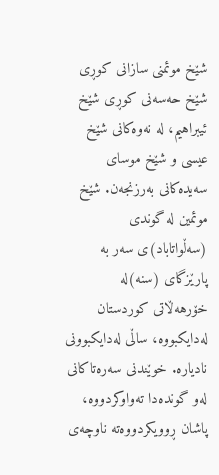شێخ موئمنی سازانی کوڕی شێخ حەسەنی کوڕی شێخ ئیبراهیم، لە نەوەکانی شێخ عیسى و شێخ موسای سەیدەکانی بەرزنجەن. شێخ موئمین لە گوندی (سەڵواتاباد)ی سەر بە پارێزگای (سنە)لە خۆرهەڵاتی کوردستان لەدایکبووە، ساڵی لەدایکبوونی نادیارە. خوێندنی سەرەتاکانی لەو گوندەدا تەواوکردووە، پاشان ڕوویکردووەتە ناوچەی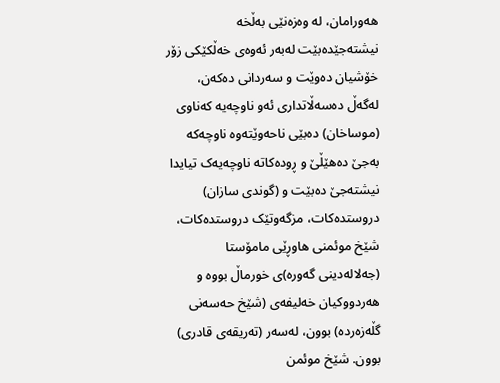هەورامان، لە وەزەنێی بەڵخە نیشتەجێدەبێت لەبەر ئەوەی خەڵکێکی زۆر خۆشیان دەوێت و سەردانی دەکەن، لەگەڵ دەسەڵاتداری ئەو ناوچەیە کەناوی (موساخان) دەبێی ناحەوێتەوە ناوچەکە بەجێ دەهێڵێ و ڕودەکاتە ناوچەیەک تیایدا نیشتەجێ دەبێت و (گوندی سازان) دروستدەکات، مزگەوتێک دروستدەکات، شێخ موئمنی هاوڕێی مامۆستا (جەلالەدینی گەورە)ی خورماڵ بووە و هەردووکیان خەلیفەی (شێخ حەسەنی گڵەزەردە) بوون، لەسەر (تەریقەی قادری) بوون. شێخ موئمن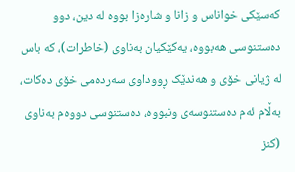کەسێکی خواناس و زانا و شارەزا بووە لە دین، دوو دەستنوسی هەبووە، یەکێکیان بەناوی (خاطرات)، کە باس لە ژیانی خۆی و هەندێک ڕووداوی سەردەمی خۆی دەکات، بەڵام ئەم دەستنوسەی ونبووە، دەستنوسی دووەم بەناوی (کنز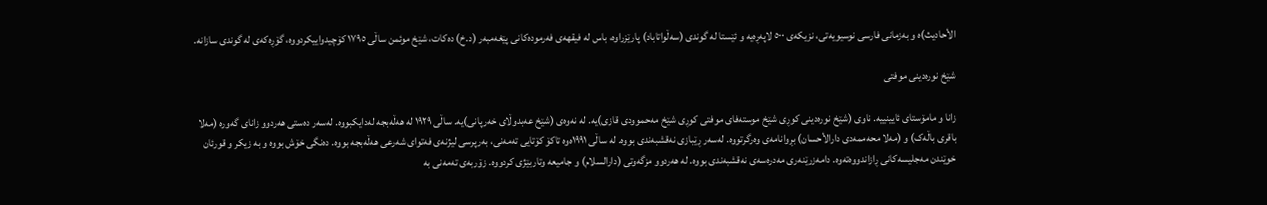الأحادیث)ە و بەزمانی فارسی نوسیویەتی، نزیکەی ٥٠٠ لاپەڕەیە و ئێستا لە گوندی (سەڵواتاباد) پارێزراوە، باس لە فیقهەی فەرمودەکانی پێغەمبەر (د.خ) دەکات، شێخ موئمن ساڵی ١٧٩٥ کۆچیدواییکردووە، گۆڕەکەی لە گوندی سازانە.

شێخ نورەدینی موفتی

زانا و مامۆستای ئایینییە. ناوی (شێخ نورەدینی کوڕی شێخ موستەفای موفتی کوڕی شێخ مەحموودی قازی)یە. لە نەوەی (شێخ عەبدوڵای خەرپانی)یە. ساڵی ١٩٢٩ لە هەڵەبجە لەدایکبووە. لەسەر دەستی هەردوو زانای گەورە (مەلا باقری باڵەک) و (مەلا محەممەدی دارالأحسان) بڕوانامەی وەرگرتووە. لەسەر ڕێبازی نەقشبەندی بووە. لە ساڵی ١٩٩١ەوە تاکۆ کۆتایی تەمەنی، بەرپرسی لیژنەی فەتوای شەرعی هەڵەبجە بووە. دەنگی خۆش بووە و بە زیکر و قورئان خوێندن مەجلیسەکانی ڕازاندووەتەوە. دامەزرێنەری مەدرەسەى نەقشبەندی بووە. لە هەردوو مزگەوتی (دارالسلام) و جامیعە وتاربێژی کردووە. زۆربەی تەمەنی بە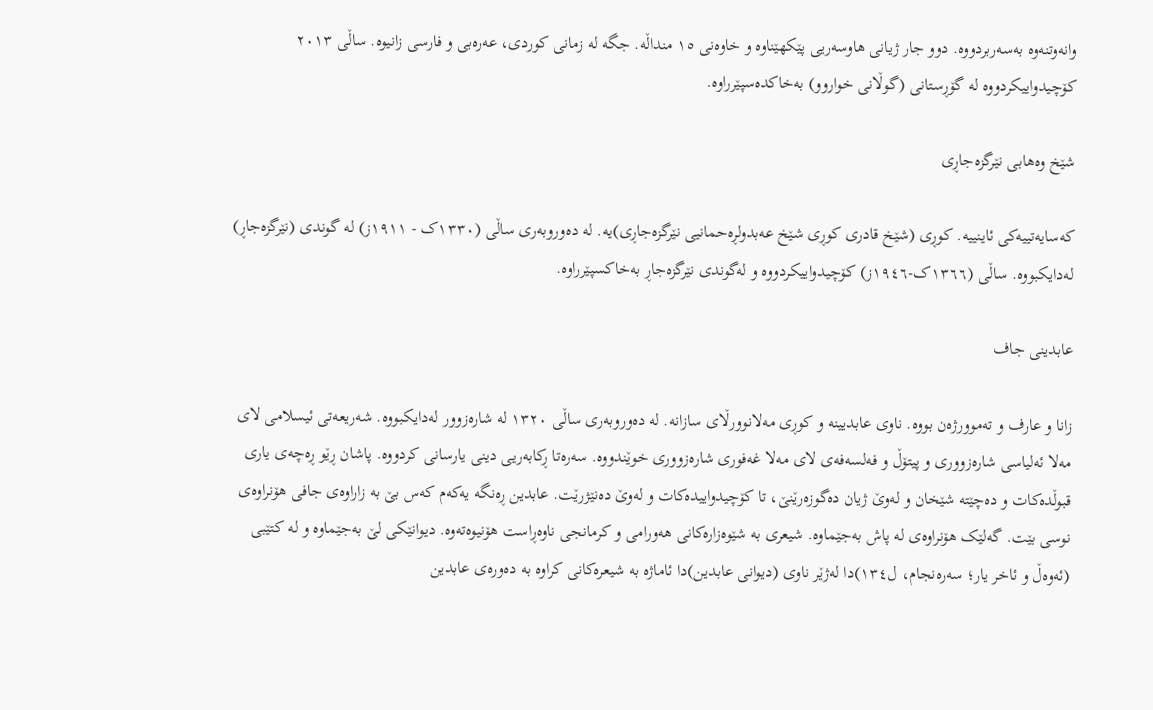وانەوتنەوە بەسەربردووە. دوو جار ژیانی هاوسەریی پێکهێناوە و خاوەنی ١٥ منداڵە. جگە لە زمانی کوردی، عەرەبی و فارسی زانیوە. ساڵی ٢٠١٣ کۆچیدواییکردووە لە گۆڕستانی (گوڵانی خواروو) بەخاکدەسپێرراوە.

شێخ وەهابى نێرگزەجاڕى

کەسایەتییەکی ئاینییە. کوڕى (شێخ قادرى کوڕى شێخ عەبدولڕەحمانیی نێرگزەجاڕى)یە. لە دەوروبەرى ساڵی (١٣٣٠ک - ١٩١١ز) لە گوندى (نێرگزەجاڕ) لەدايکبووە. ساڵى (١٣٦٦ک-١٩٤٦ز) کۆچیدواییکردووە و لەگوندى نێرگزەجاڕ بەخاکسپێرراوە.

عابدینی جاف

زانا و عارف و تەموورژەن بووە. ناوی عابدیینە و کوڕی مەلانوورڵای سازانە. لە دەوروبەری ساڵی ١٣٢٠ لە شارەزوور لەدایکبووە. شەریعەتی ئیسلامی لای مەلا ئەلیاسی شارەزووری و پیتۆڵ و فەلسەفەی لای مەلا غەفوری شارەزووری خوێندووە. سەرەتا ڕکابەریی دینی یارسانی کردووە. پاشان ڕێو ڕەچەی یاری قبوڵدەکات و دەچێتە شێخان و لەوێ ژیان دەگوزەرێنێ، تا کۆچیدواییدەکات و لەوێ دەنێژرێت. عابدین ڕەنگە یەکەم کەس بێ بە زاراوەی جافی هۆنراوەی نوسی بێت. گەلێک هۆنراوەی لە پاش بەجێماوە. شیعری بە شێوەزارەکانی هەورامی و کرمانجی ناوەڕاست هۆنیوەتەوە. دیوانێکی لێ بەجێماوە و لە کتێبی (ئەوەڵ و ئاخر یار؛ سەرەنجام، ل١٣٤)دا لەژێر ناوی (دیوانی عابدین)دا ئاماژە بە شیعرەکانی کراوه بە دەورەی عابدین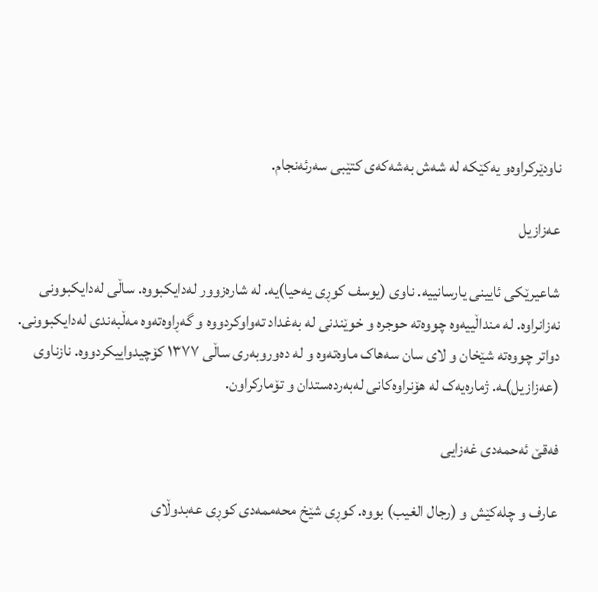ناودێرکراوەو یەکێکە لە شەش بەشەکەی کتێبی سەرئەنجام.

عەزازیل

شاعیرێکی ئایینی ‌یارسانییە. ناوی (یوسف کوڕی یەحیا)یە. لە شارەزوور لەدایکبووە. ساڵی لەدایکبوونی نەزانراوە. لە منداڵییەوە چووەتە حوجره و خوێندنی لە بەغداد تەواوکردووە و گەڕاوەتەوە مەڵبەندی لەدایکبوونی. دواتر چووەتە شێخان و لای سان سەهاک ماوەتەوە و لە دەوروبەری ساڵی ١٣٧٧ کۆچیدواییکردووە. نازناوی (عەزازیل)ـە. ژمارەیەک لە هۆنراوەکانی لەبەردەستدان‌ و تۆمارکراون.

فەقێ ئەحمەدی غەزایی

عارف و چلەکێش و (رجال الغیب) بووە. کوڕی شێخ محەممەدی کوڕی عەبدوڵای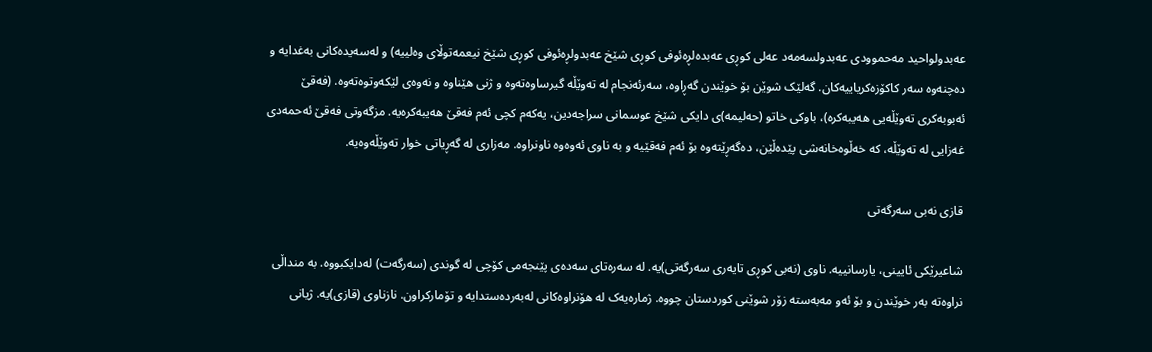عەبدولواحید مەحموودی عەبدولسەمەد عەلی کوڕی عەبدەلڕەئوفی کوڕی شێخ عەبدولڕەئوفی کوڕی شێخ نیعمەتوڵای وەلییە) و لەسەیدەکانی بەغدایە و دەچنەوە سەر کاکۆزەکریاییەکان. گەلێک شوێن بۆ خوێندن گەڕاوە، سەرئەنجام لە تەوێڵە گیرساوەتەوە و ژنی هێناوە و نەوەی لێکەوتوەتەوە. (فەقێ ئەبوبەکری تەوێڵەیی هەیبەکرە)، باوکی خاتو (حەلیمە)ی دایکی شێخ عوسمانی سراجەدین، یەکەم کچی ئەم فەقێ هەیبەکرەیە. مزگەوتی فەقێ ئەحمەدی غەزایی لە تەوێڵە، کە خەڵوەخانەشی پێدەڵێن، دەگەڕێتەوە بۆ ئەم فەقێیە و بە ناوی ئەوەوە ناونراوە. مەزاری لە گەڕیاتی خوار تەوێڵەوەیە.

قازی نەبی سەرگەتی

شاعیرێکی ئايينی، یارسانییە. ناوی (نەبی کوڕی تایەری سەرگەتی)یە. له ‌سەرەتای سەدەی پێنجەمی کۆچی لە گوندی (سەرگەت) لەدایکبووە. بە منداڵی نراوەتە بەر خوێندن و بۆ ئەو مەبەستە زۆر شوێنی کوردستان چووە‌. ژمارەیەک لە هۆنراوەکانی لەبەردەستدایە و تۆمارکراون. نازناوی (قازی)یە. ژیانی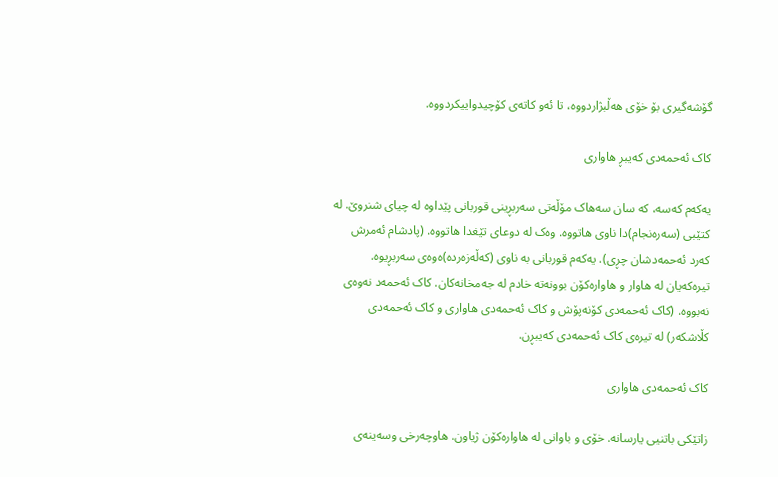گۆشەگیری بۆ خۆی هەڵبژاردووه،‌ تا ئەو کاتەی کۆچیدواییکردووە.

کاک ئەحمەدی کەیبڕ هاواری

یەکەم کەسە، کە سان سەهاک مۆڵەتی سەربڕینی قوربانی پێداوە لە چیای شنروێ. لە کتێبی (سەرەنجام)دا ناوی هاتووە. وەک لە دوعای تێغدا هاتووە. (پادشام ئەمرش کەرد ئەحمەدشان چڕی). یەکەم قوربانی بە ناوی (کەڵەزەردە)ەوەی سەربڕیوە. تیرەکەیان لە هاوار و هاوارەکۆن بوونەتە خادم لە جەمخانەکان. کاک ئەحمەد نەوەی نەبووە. (کاک ئەحمەدی کۆنەپۆش و کاک ئەحمەدی هاواری و کاک ئەحمەدی کڵاشکەر) لە تیرەی کاک ئەحمەدی کەیبڕن.

کاک ئەحمەدی هاواری

زاتێکی باتنیی یارسانە. خۆی و باوانی لە هاوارەکۆن ژیاون. هاوچەرخی وسەینەی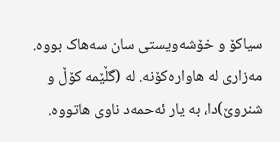سیاکۆ و خۆشەویستی سان سەهاک بووە. مەزاری لە هاوارەکۆنە. لە (گڵێمە کۆڵ و شنروێ)دا، بە یار ئەحمەد ناوی هاتووە.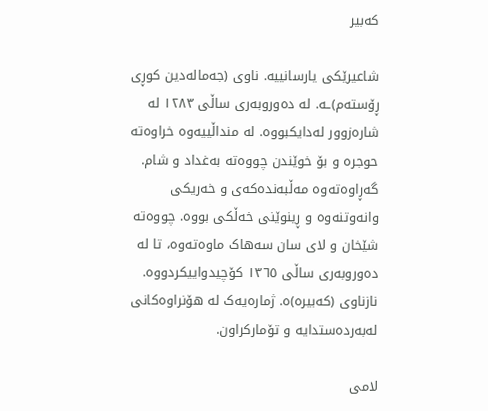کەبیر

شاعیرێکی ‌یارسانییە. ناوی (جەمالەدین کوڕی ڕۆستەم)ـە. لە دەوروبەری ساڵی ١٢٨٣ لە شارەزوور لەدایکبووە. لە منداڵییەوە خراوەتە حوجرە و بۆ خوێندن چووەتە ‌بەغداد و شام. گەڕاوەتەوە مەڵبەندەکەی و خەریکی وانەوتنەوە و ڕینوێنی خەڵکی بووە. چووەتە شێخان و لای سان سەهاک ماوەتەوە، تا لە دەوروبەری ساڵی ١٣٦٥ کۆچیدواییکردووە. نازناوی (کەبیره)ە. ژمارەیەک لە هۆنراوەکانی لەبەردەستدایە و تۆمارکراون.

لامی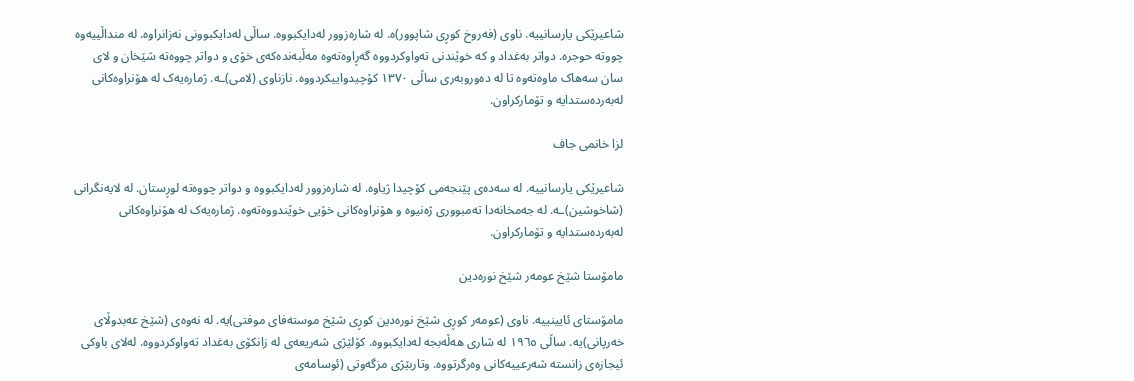شاعیرێکی ‌یارسانییە. ناوی (فەروخ کوڕی شاپوور)ە. لە شارەزوور لەدایکبووە. ساڵی لەدایکبوونی نەزانراوە. لە منداڵییەوە چووتە حوجرە. دواتر بەغداد و کە خوێندنی تەواوکردووە گەڕاوەتەوە مەڵبەندەکەی خۆی و دواتر چووەتە شێخان و لای سان سەهاک ماوەتەوە تا لە دەوروبەری ساڵی ١٣٧٠ کۆچیدواییکردووە. نازناوی (لامی)ـە. ژمارەیەک لە هۆنراوەکانی لەبەردەستدایە و تۆمارکراون.

لزا خانمی جاف

شاعیر‌ێکی یارسانییە. لە سەدەی پێنجەمی کۆچیدا ژیاوە. لە شارەزوور لەدایکبووە و دواتر چووەتە لوڕستان. لە لایەنگرانی (شاخوشین)ـە. لە جەمخانەدا تەمبووری ژەنیوە و هۆنراوەکانی خۆیی خوێندووەتەوە. ژمارەیەک لە هۆنراوەکانی لەبەردەستدایە و تۆمارکراون.

مامۆستا شێخ عومەر شێخ نورەدین

مامۆستای ئایینییە. ناوی (عومەر کوڕی شێخ نورەدین کوڕی شێخ موستەفای موفتی)یە. لە نەوەی (شێخ عەبدوڵای خەرپانی)یە. ساڵی ١٩٦٥ لە شاری هەڵەبجە لەدایکبووە. کۆلێژی شەریعەی لە زانکۆی بەغداد تەواوکردووە. لەلای باوکی ئیجازەی زانستە شەرعییەکانی وەرگرتووە. وتاربێژی‌ مزگەوتی (ئوسامەی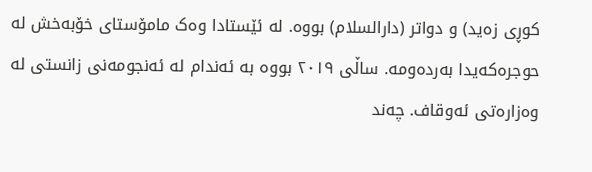کوڕی زەید) و دواتر (دارالسلام) بووە. لە ئێستادا وەک مامۆستای خۆبەخش لە حوجرەکەیدا بەردەو‌مە. ساڵی ٢٠١٩ بووە بە ئەندام لە ئەنجومەنی زانستی لە وەزارەتی ئەوقاف. چەند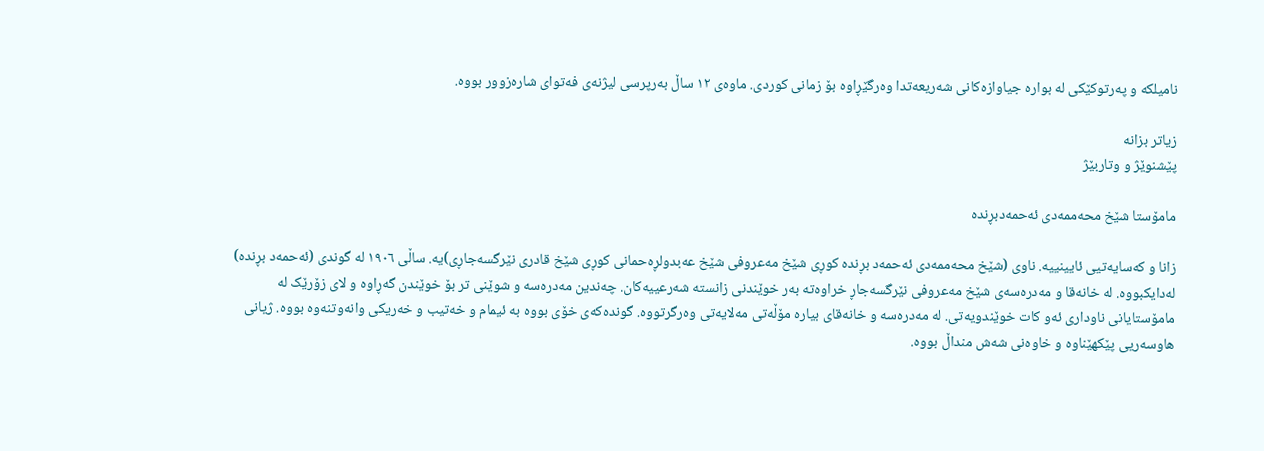نامیلکە و پەرتوکێکی لە بوارە جیاوازەکانی شەریعەتدا وەرگێڕاوە بۆ زمانی کوردی. ماوەی ١٢ ساڵ بەرپرسی لیژنەی فەتوای شارەزوور بووە.

زیاتر بزانە
پێشنوێژ و وتاربێژ

مامۆستا شێخ محەممەدى ئەحمەدبڕندە

زانا و کەسایەتیی ئایینییە. ناوی (شێخ محەممەدى ئەحمەد بڕندە کوڕی شێخ مەعروفى شێخ عەبدولڕەحمانی کوڕی شێخ قادرى نێرگسەجاڕی)يە. ساڵى ١٩٠٦ لە گوندى (ئەحمەد بڕندە) لەدایکبووە. لە خانەقا و مەدرەسەى شێخ مەعروفى نێرگسەجاڕ خراوەتە بەر خوێندنی زانستە شەرعییەکان. چەندین مەدرەسە و شوێنی تر بۆ خوێندن گەڕاوه و لاى زۆرێک لە مامۆستايانى ناودارى ئەو کات خوێندويەتى. لە مەدرەسە و خانەقاى بيارە مۆڵەتی مەلایەتی وەرگرتووە. گوندەکەى خۆی بووە بە ئیمام و خەتیب و خەریکی وانەوتنەوە بووە. ژیانی هاوسەریی پێکهێناوە و خاوەنی شەش منداڵ بووە.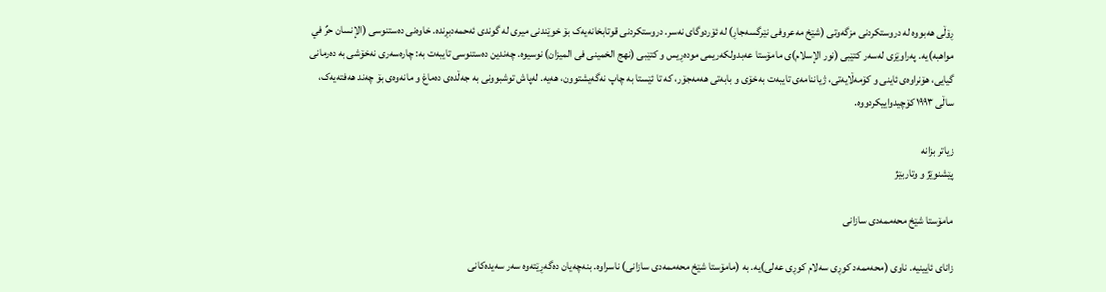ڕۆڵی هەبووە لە دروستکردنى مزگەوتی (شێخ مەعروفى نێرگسەجاڕ) لە ئۆردوگاى نەسر. دروستکردنى قوتابخانەيەک بۆ خوێندنى ميرى لە گوندى ئەحمەدبڕندە. خاوەنی دەستنوسی (الإنسان حرٌ في مواهبه)یە‌. پەراوێزی لەسەر کتێبی (نور الإسلام)ی مامۆستا عەبدولکەریمی مودەڕيس و کتێبی (نهج الخمينى فى الميزان) نوسیوە. چەندین دەستنوسی تایبەت بە: چارەسەرى نەخۆشی بە دەرمانى گيايی، هۆنراوەى ئاينى و کۆمەڵايەتى، ژیاننامەی تایبەت بەخۆی و بابەتی هەمەجۆر،‌ کە تا ئێستا بە چاپ نەگەیشتوون، هەیە. لەپاش توشبوونى بە جەڵدەى دەماغ و مانەوەى بۆ چەند هەفتەيەک، ساڵى ١٩٩٣ کۆچیدواییکردووە.

زیاتر بزانە
پێشنوێژ و وتاربێژ

مامۆستا شێخ محەممەدی سازانی

زانای ئایینیە. ناوی (محەممەد کوڕى سەلام کوڕى عەلی)یە. بە (مامۆستا شێخ محەممەدى سازانى) ناسراوە. بنەچەیان دەگەڕێتەوە سەر سەیدەکانی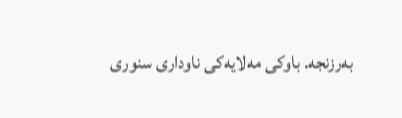بەرزنجه. باوکى مەلایەکی ناوداری سنوری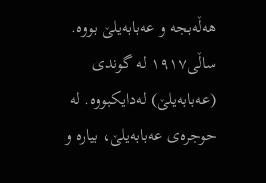هەڵەبجە و عەبابەیلێ بووە. ساڵی١٩١٧ لە گوندی (عەبابەیلێ) لەدایکبووە. لە حوجرەی عەبابەيلێ، بیارە و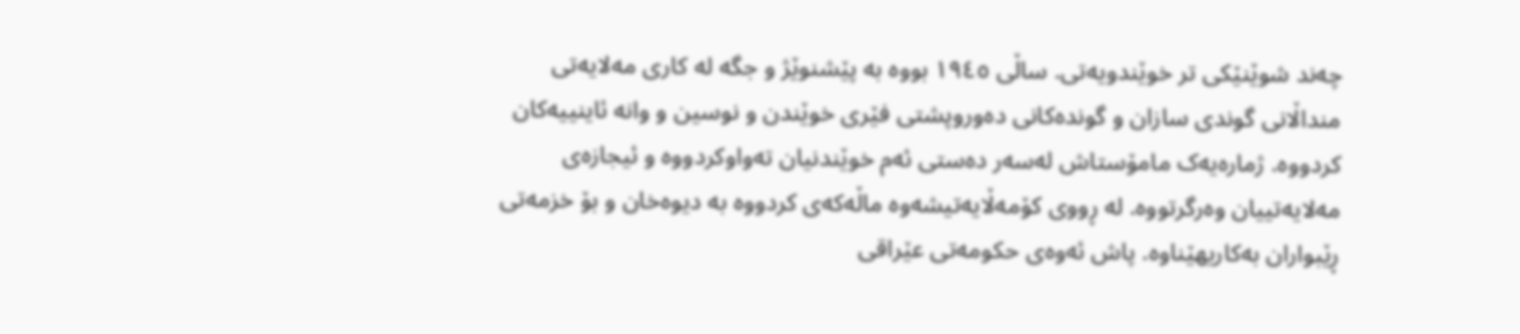چەند شوێنێکی تر خوێندویەتی. ساڵی ١٩٤٥ بووە بە پێشنوێژ و جگە لە کارى مەلايەتی منداڵانی گوندی سازان و گوندەکانی دەوروپشتی فێری خوێندن و نوسین و وانە ئاینیيەکان کردووە. ژمارەیەک مامۆستاش لەسەر دەستی ئەم خوێندنیان تەواوکردووە و ئيجازەى مەلايەتييان وەرگرتووە. له ڕووى کۆمەڵايەتيشەوە ماڵەکەی کردووە بە ديوەخان و بۆ خزمەتی ڕێبواران بەکاریهێناوە. پاش ئەوەى حکومەتى عێراقى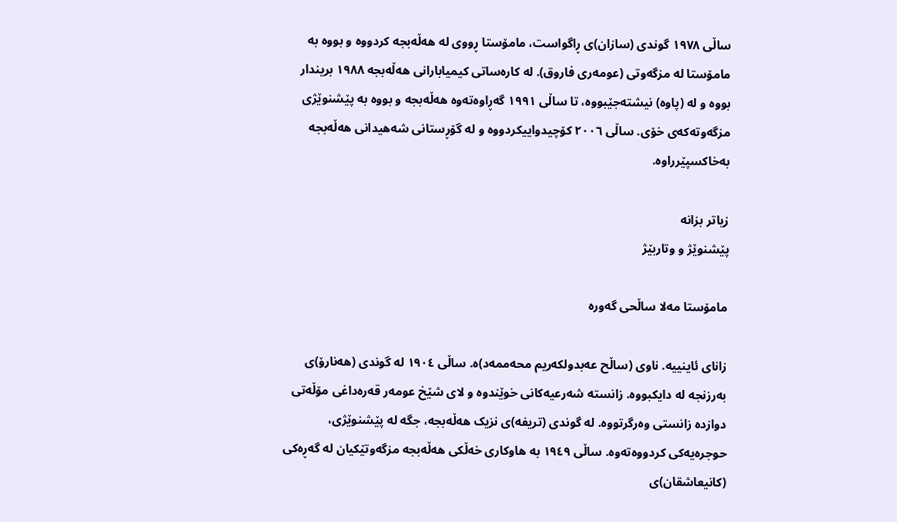ساڵی ١٩٧٨ گوندى (سازان)ی ڕا‌گواست، مامۆستا ڕووی لە هەڵەبجە کردووە و بووە بە مامۆستا لە مزگەوتی (عومەری فاروق). لە کارەساتی کیمیابارانی هەڵەبجە ١٩٨٨ بریندار بووە و لە (پاوە) نیشتەجێبووه،‌ تا ‌ساڵی ١٩٩١ گەڕاوەتەوە‌ هەڵەبجە و بووە ‌بە پێشنوێژی مزگەوتەکەى خۆى. ساڵی ٢٠٠٦ کۆچیدواییکردووە و لە گۆڕستانی شەهیدانی هەڵەبجه بەخاکسپێرراوە.

زیاتر بزانە
پێشنوێژ و وتاربێژ

مامۆستا مەلا ساڵحی گەورە

زانای ئاینییە. ناوی (ساڵح عەبدولکەریم محەممەد)ە. ساڵی ١٩٠٤ لە گوندی (هەنارۆ)ی بەرزنجە لە دایکبووە. زانستە شەرعیەکانی خوێندوە و لای شێخ عومەر قەرەداغی مۆڵەتی دوازدە زانستی وەرگرتووە. لە گوندی (تریفە)ی نزیک هەڵەبجە، جگە لە پێشنوێژی، حوجرەیەکی کردووەتەوە. ساڵی ١٩٤٩ بە هاوکاری خەڵکی هەڵەبجە مزگەوتێکیان لە گەڕەکی (کانیعاشقان)ی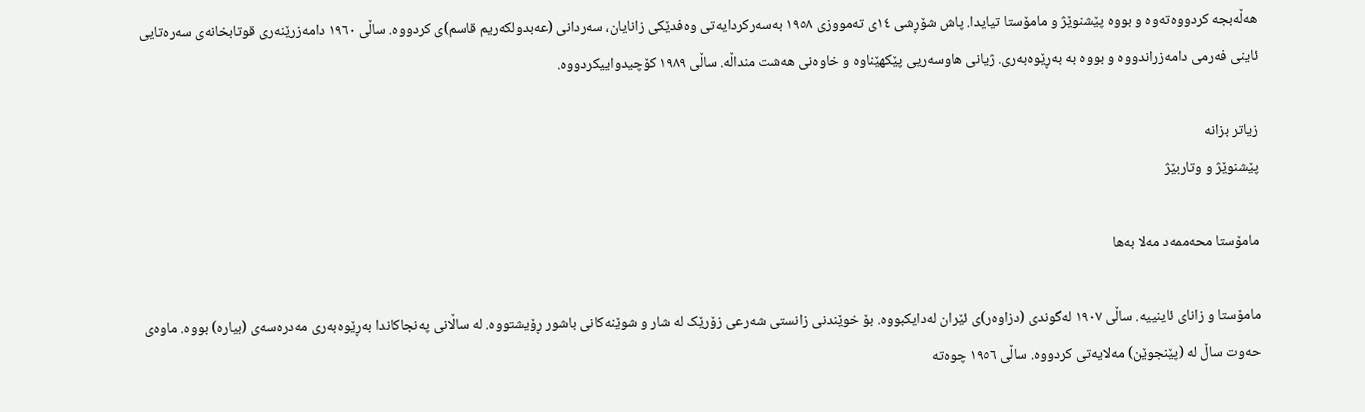هەڵەبجە کردووەتەوە و بووە پێشنوێژ و مامۆستا تیایدا. پاش شۆڕشی ١٤ی تەمووزی ١٩٥٨ بەسەرکردایەتی وەفدێکی زانایان، سەردانی (عەبدولکەریم قاسم)ی کردووە. ساڵی ١٩٦٠ دامەزرێنەری قوتابخانەی سەرەتایی ئاینی فەرمی دامەزراندووە و بووە بە بەڕێوەبەری. ژیانی هاوسەریی پێکهێناوە و خاوەنی هەشت منداڵە. ساڵی ١٩٨٩ کۆچیدواییکردووە.

زیاتر بزانە
پێشنوێژ و وتاربێژ

مامۆستا محەممەد مەلا بەها

مامۆستا و زانای ئاینییە. ساڵى ١٩٠٧ لەگوندى (دزاوەر)ى ئێران لەدایکبووه. بۆ خوێندنى زانستى شەرعى زۆرێک لە شار و شوێنەکانی باشور ڕۆیشتووە. لە ساڵانی پەنجاکاندا بەڕێوەبەرى مەدرەسەى (بیارە) بووە. ماوەى حەوت ساڵ لە (پێنجوێن) مەلایەتى کردووە. ساڵى ١٩٥٦ چوەتە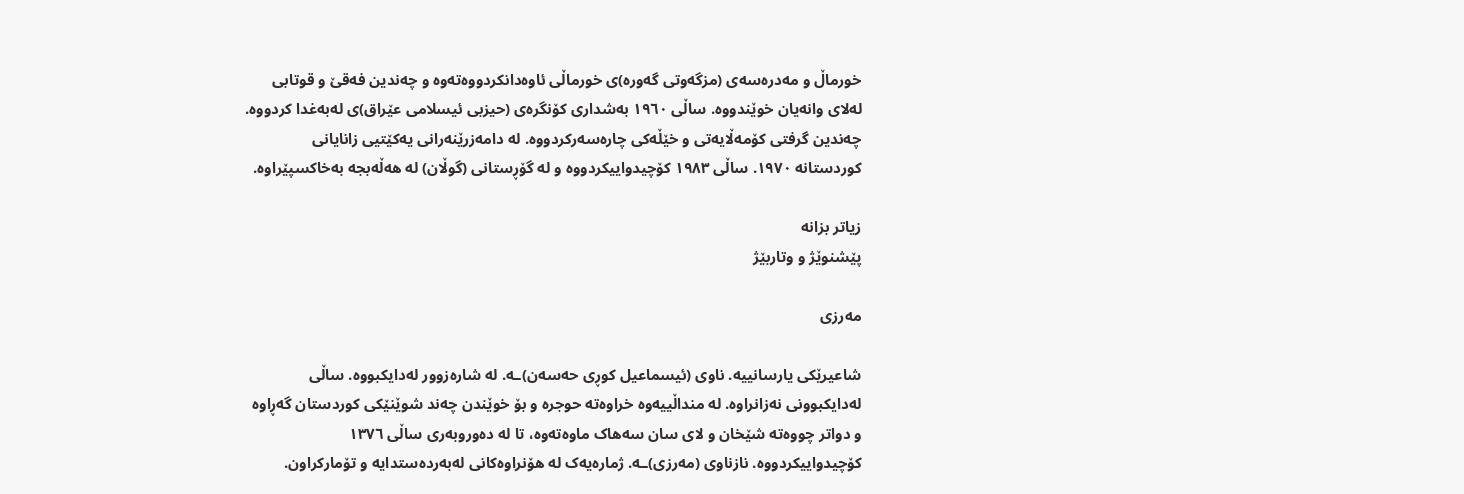خورماڵ و مەدرەسەى (مزگەوتى گەورە)ى خورماڵی ئاوەدانکردووەتەوە‌ و چەندین فەقێ و قوتابى لەلای وانەیان خوێندووە. ساڵى ١٩٦٠ بەشدارى کۆنگرەى (حیزبى ئیسلامى عێراق)ی لەبەغدا کردووه. چەندین گرفتى کۆمەڵایەتى و خێڵەکى چارەسەرکردووە. لە دامەزرێنەرانى یەکێتیى زانایانی کوردستانه ١٩٧٠. ساڵى ١٩٨٣ کۆچیدواییکردووە و لە گۆڕستانى (گوڵان) له ‌هەڵەبجە بەخاکسپێراوه.

زیاتر بزانە
پێشنوێژ و وتاربێژ

مەرزی

شاعیرێکی ‌یارسانییە. ناوی (ئیسماعیل کوڕی حەسەن)ـە. لە شارەزوور لەدایکبووە. ساڵی لەدایکبوونی نەزانراوە. لە منداڵییەوە خراوەتە حوجره و بۆ خوێندن چەند شوێنێکی کوردستان گەڕاوە و دواتر چووەتە شێخان و لای سان سەهاک ماوەتەوە، تا لە دەوروبەری ساڵی ١٣٧٦ کۆچیدواییکردووە. نازناوی (مەرزی)ـە. ژمارەیەک لە هۆنراوەکانی لەبەردەستدایە و تۆمارکراون.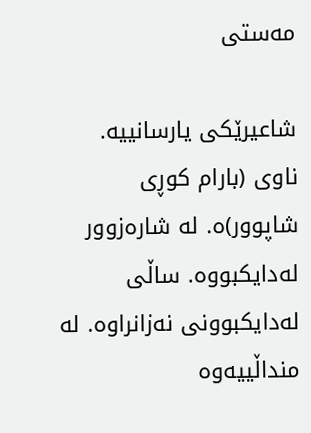مەستی

شاعیرێکی ‌یارسانییە. ناوی (بارام کوڕی شاپوور)ە. لە شارەزوور لەدایکبووە. ساڵی لەدایکبوونی نەزانراوە. لە منداڵییەوە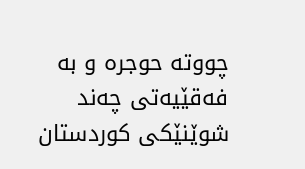چووتە حوجره و بە فەقێیەتی چەند شوێنێکی کوردستان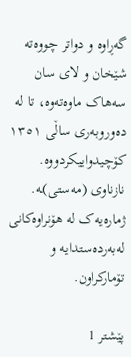گەڕاوە و دواتر چووەتە شێخان و لای سان سەهاک ماوەتەوه،‌ تا لە دەوروبەری ساڵی ١٣٥١ کۆچیدواییکردووە. نازناوی (مەستی)ـە. ژمارەیەک لە هۆنراوەکانی لەبەردەستدایە و تۆمارکراون.

پێشتر 1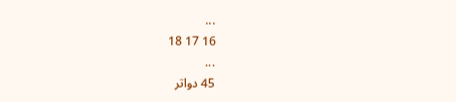...
16 17 18
...
45 دواتر